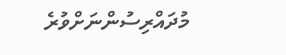މުދައްރިސުންނަށްވުރެ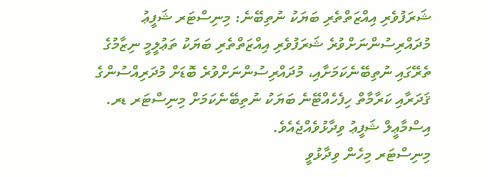ޝަރަފުވެރި އިއްޒަތްތެރި ބަޔަކު ނުތިބޭނެ: މިނިސްޓަރ ޝަފީޢު
މުދައްރިސުންނަށްވުރެ ޝަރަފުވެރި އިއްޒަތްތެރި ބަޔަކު ތަޢުލީމީ ނިޒާމުގެ ތެރޭގައި ނުތިބޭނެކަމަށާއި، މުދައްރިސުންނަށްވުރެ ބޮޑަށް މުދަރިއްސުންގެ ޤަދަރާއި ކަރާމާތް ހިފެހެއްޓޭނެ ބަޔަކު ނުތިބޭނެކަމަށް މިނިސްޓަރ ޑރ. އިސްމާޢީލް ޝަފީޢު ވިދާޅުވެއްޖެއެވެ.
މިނިސްޓަރ މިހެން ވިދާޅުވީ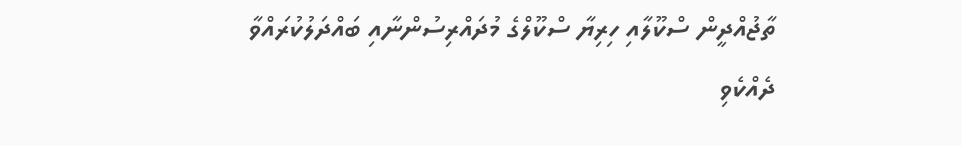ތާޖުއްދީން ސްކޫލާއި ހިރިޔާ ސްކޫލްގެ މުދައްރިސުންނާއި ބައްދަލުކުރައްވާ ދެއްކެވި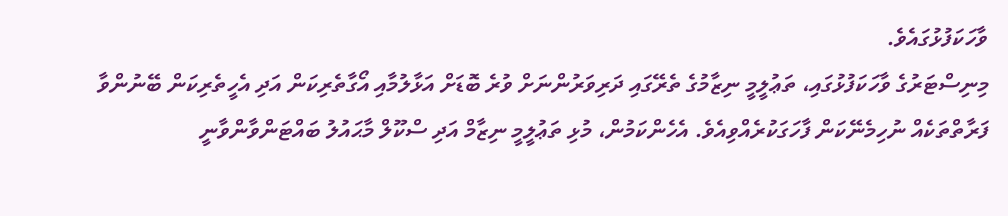ވާހަކަފުޅުގައެވެ.
މިނިސްޓަރުގެ ވާހަކަފުޅުގައި، ތަޢުލީމީ ނިޒާމުގެ ތެރޭގައި ދަރިވަރުންނަށް ވުރެ ބޮޑަށް އަޅާލުމާއި އޯގާތެރިކަން އަދި އެހީތެރިކަން ބޭނުންވާ ފަރާތްތަކެއް ނުހިމެނޭކަން ފާހަގަކުރެއްވިއެވެ. އެހެންކަމުން، މުޅި ތަޢުލީމީ ނިޒާމް އަދި ސްކޫލް މާޙައުލު ބައްޓަންވާންވާނީ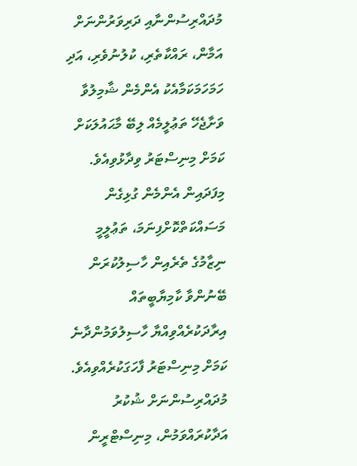މުދައްރިސުންނާއި ދަރިވަރުންނަށް އަމާން، ރައްކާތެރި، ކުލުނުވެރި، އަދި ހަމަހަމަކަމާއެކު އެންމެން ޝާމިލުވާ ވަށާޖެހޭ ތަޢުލީމެއް ލިބޭ މާޙައުލަކަށް ކަމަށް މިނިސްޓަރު ވިދާޅުވިއެވެ.
މިފަދައިން އެންމެން ގުޅިގެން މަސައްކަތްކޮށްފިނަމަ، ތަޢުލީމީ ނިޒާމުގެ ތެރެއިން ހާސިލުކުރަން ބޭނުންވާ ކާމިޔާބީތައް އިރާދަކުރެއްވިއްޔާ ހާސިލުވަމުންދާނެ ކަމަށް މިނިސްޓަރު ފާހަގަކުރެއްވިއެވެ.
މުދައްރިސުންނަށް ޝުކުރު އަދާކުރައްވަމުން، މިނިސްޓްރީން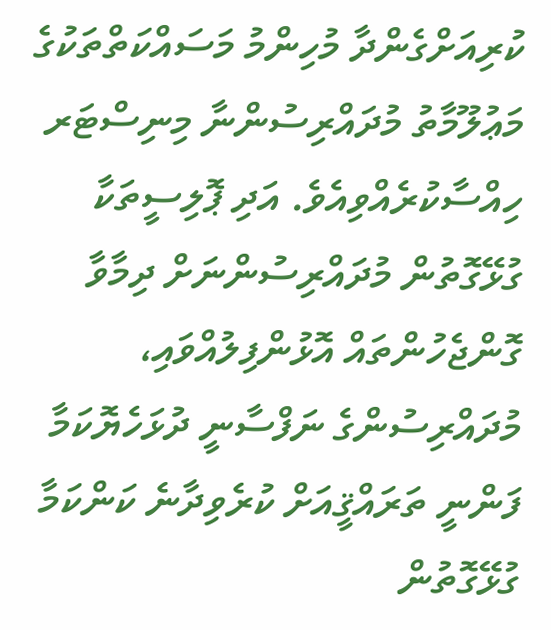ކުރިއަށްގެންދާ މުހިންމު މަސައްކަތްތަކުގެ މަޢުލޫމާތު މުދައްރިސުންނާ މިނިސްޓަރ ހިއްސާކުރެއްވިއެވެ. އަދި ޕޮލިސީތަކާ ގުޅޭގޮތުން މުދައްރިސުންނަށް ދިމާވާ ގޮންޖެހުންތައް އޮޅުންފިލުއްވައި، މުދައްރިސުންގެ ނަފްސާނީ ދުޅަހެޔޮކަމާ ފަންނީ ތަރައްޤީއަށް ކުރެވިދާނެ ކަންކަމާ ގުޅޭގޮތުން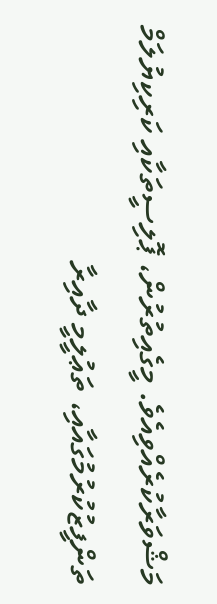މަޝްވަރާކުރެއްވިއެވެ. މީގެއިތުރުން، ޕޮލިސީތަކާއި ކަރިކިޔުލަމް ތަންފީޒުކުރުމުގައާއި، ތަޢުލީމީ ދާއިރާ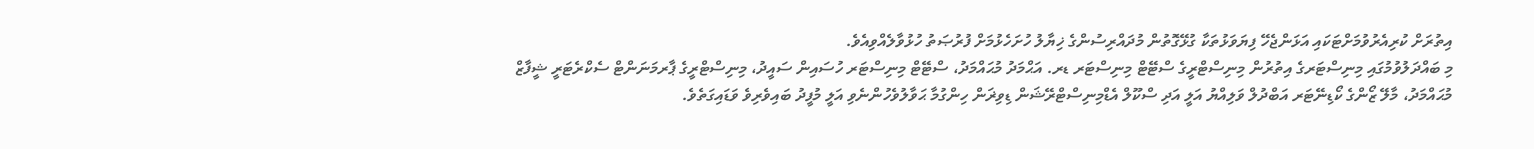އިތުރަށް ކުރިއެރުވުމަށްޓަކައި އަޅަންޖެހޭ ފިޔަވަޅުތަކާ ގުޅޭގޮތުން މުދައްރިސުންގެ ޚިޔާލު ހުށަހެޅުމަށް ފުރުޞަތު ހުޅުވާލެއްވިއެވެ.
މި ބައްދަލުވުމުގައި މިނިސްޓަރގެ އިތުރުން މިނިސްޓްރީގެ ސްޓޭޓް މިނިސްޓަރ ޑރ. އަޙްމަދު މުޙައްމަދު، ސްޓޭޓް މިނިސްޓަރ ހުސައިން ސައީދު، މިނިސްޓްރީގެ ޕާރމަނަންޓް ސެކްރެޓަރީ ޝީފާޒް މުޙައްމަދު، މާލޭ ޒޯންގެ ކޯޑިނޭޓަރ އަބްދުލް ވަލިއްޔު އަލީ އަދި ސްކޫލް އެޑްމިނިސްޓްރޭޝަން ޑިވިޜަން ހިންގުމާ ޙަވާލުވެހުންނެވި އަލީ މުފީދު ބައިވެރިވެ ވަޑައިގަތެވެ.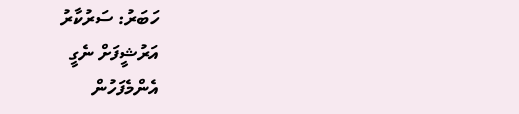ހަބަރު: ސަރުކާރު
އަރުޝީފަށް ނެގީ
އެންމެފަހުން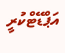އަޕްޑޭޓްކުރީ